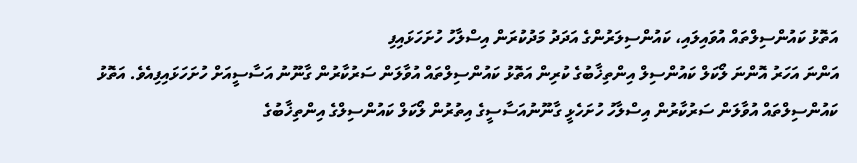އަތޮޅު ކައުންސިލްތައް އުވައިލައި، ކައުންސިލަރުންގެ އަދަދު މަދުކުރަން އިސްލާހު ހުށަހަޅައިފި
އަންނަ އަހަރު އޮންނަ ލޯކަލް ކައުންސިލް އިންތިޚާބުގެ ކުރިން އަތޮޅު ކައުންސިލްތައް އުވާލަން ސަރުކާރުން ގާނޫނު އަސާސީއަށް ހުށަހަޅައިފިއެވެ. އަތޮޅު ކައުންސިލްތައް އުވާލަން ސަރުކާރުން އިސްލާހު ހުށަހެޅީ ގާނޫނުއަސާސީގެ އިތުރުން ލޯކަލް ކައުންސިލްގެ އިންތިޚާބުގެ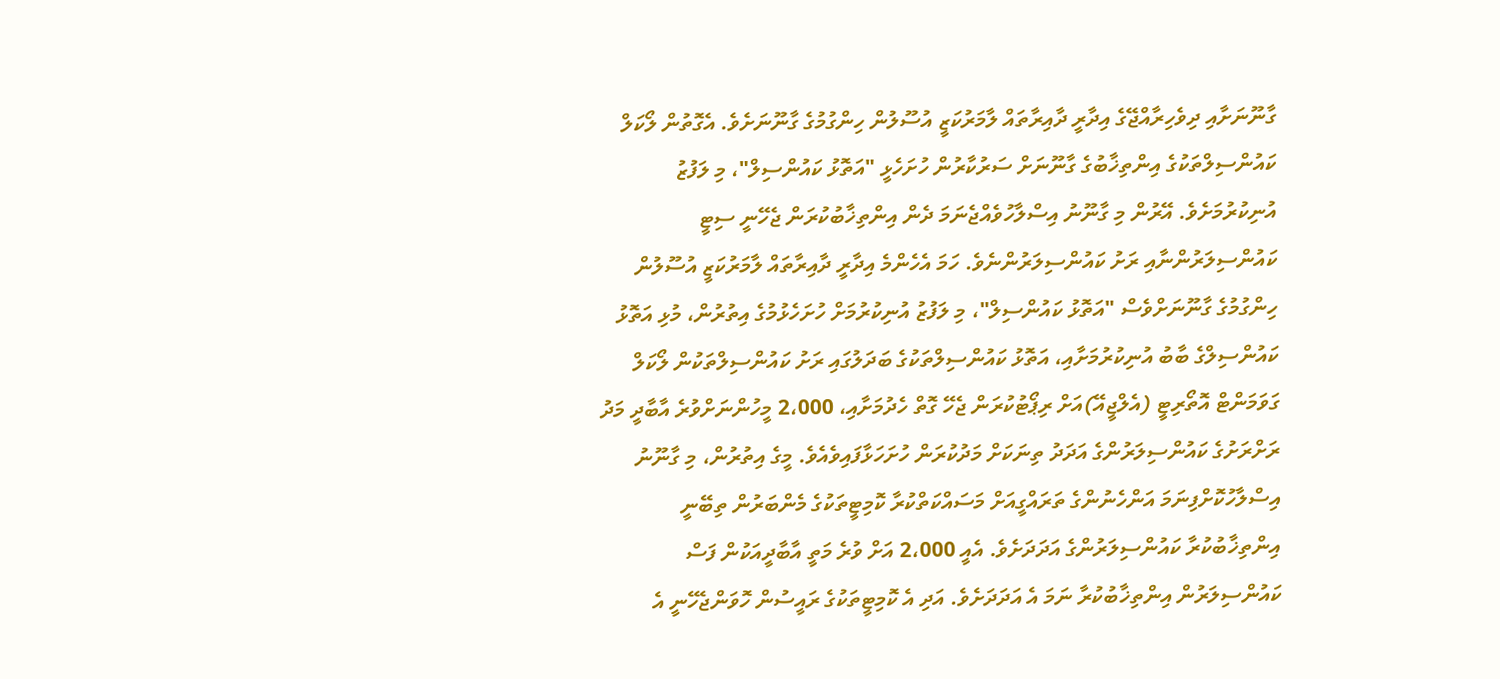ގާނޫނަށާއި ދިވެހިރާއްޖޭގެ އިދާރީ ދާއިރާތައް ލާމަރުކަޒީ އުސޫލުން ހިންގުމުގެ ގާނޫނަށެވެ. އެގޮތުން ލޯކަލް ކައުންސިލްތަކުގެ އިންތިޚާބުގެ ގާނޫނަށް ސަރުކާރުން ހުށަހެޅީ "އަތޮޅު ކައުންސިލް"، މި ލަފުޒު އުނިކުރުމަށެވެ. އޭރުން މި ގާނޫނު އިސްލާހުވެއްޖެނަމަ ދެން އިންތިޚާބުކުރަން ޖެހޭނީ ސިޓީ ކައުންސިލަރުންނާއި ރަށު ކައުންސިލަރުންނެވެ. ހަމަ އެހެންމެ އިދާރީ ދާއިރާތައް ލާމަރުކަޒީ އުސޫލުން ހިންގުމުގެ ގާނޫނަށްވެސް "އަތޮޅު ކައުންސިލް"، މި ލަފުޒު އުނިކުރުމަށް ހުށަހެޅުމުގެ އިތުރުން، މުޅި އަތޮޅު ކައުންސިލްގެ ބާބު އުނިކުރުމަށާއި، އަތޮޅު ކައުންސިލްތަކުގެ ބަދަލުގައި ރަށު ކައުންސިލްތަކުން ލޯކަލް ގަވަމަންޓް އޮތޯރިޓީ (އެލްޖީއޭ)އަށް ރިޕޯޓުކުރަން ޖެހޭ ގޮތް ހެދުމަށާއި، 2،000 މީހުންނަށްވުރެ އާބާދީ މަދު ރަށްރަށުގެ ކައުންސިލަރުންގެ އަދަދު ތިނަކަށް މަދުކުރަން ހުށަހަޅާފައިވެއެވެ. މީގެ އިތުރުން، މި ގާނޫނު އިސްލާހުކޮށްފިނަމަ އަންހެނުންގެ ތަރައްގީއަށް މަސައްކަތްކުރާ ކޮމިޓީތަކުގެ މެންބަރުން ތިބޭނީ އިންތިޚާބުކުރާ ކައުންސިލަރުންގެ އަދަދަށެވެ. އެއީ 2،000 އަށް ވުރެ މަތީ އާބާދީއަކުން ފަސް ކައުންސިލަރުން އިންތިޚާބުކުރާ ނަމަ އެ އަދަދަށެވެ. އަދި އެ ކޮމިޓީތަކުގެ ރައީސުން ހޮވަންޖެހޭނީ އެ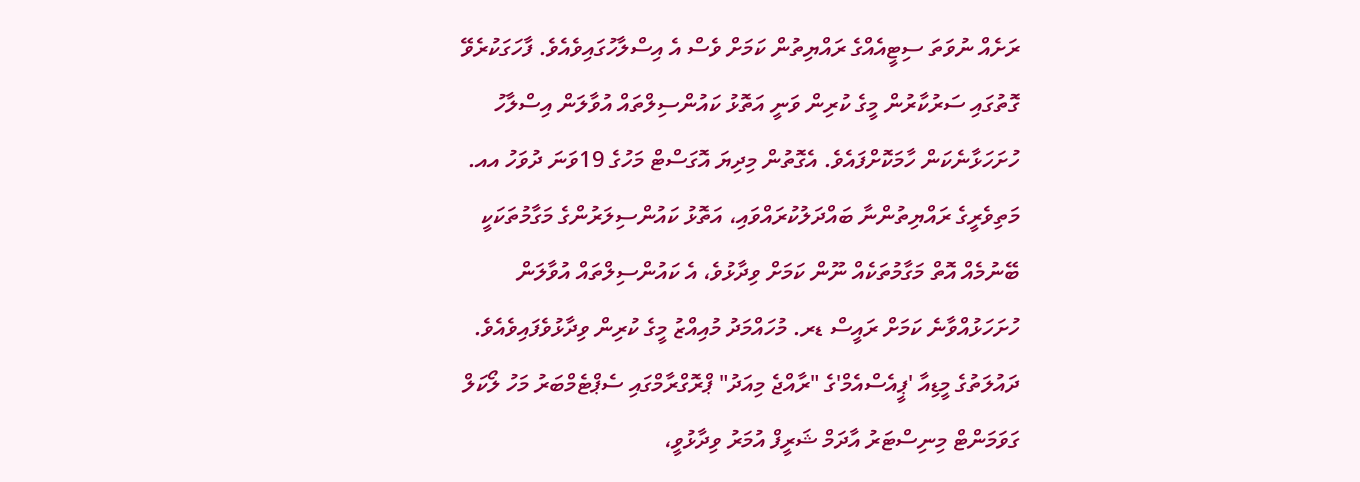ރަށެއް ނުވަތަ ސިޓީއެއްގެ ރައްޔިތުން ކަމަށް ވެސް އެ އިސްލާހުގައިވެއެވެ. ފާހަގަކުރެވޭ ގޮތުގައި ސަރުކާރުން މީގެ ކުރިން ވަނީ އަތޮޅު ކައުންސިލްތައް އުވާލަން އިސްލާހު ހުށަހަޅާނެކަން ހާމަކޮށްފައެވެ. އެގޮތުން މިދިޔަ އޮގަސްޓް މަހުގެ 19ވަނަ ދުވަހު އއ. މަތިވެރީގެ ރައްޔިތުންނާ ބައްދަލުކުރައްވައި، އަތޮޅު ކައުންސިލަރުންގެ މަގާމުތަކަކީ ބޭނުމެއް އޮތް މަގާމުތަކެއް ނޫން ކަމަށް ވިދާޅުވެ، އެ ކައުންސިލްތައް އުވާލަން ހުށަހަޅުއްވާނެ ކަމަށް ރައީސް ޑރ. މުހައްމަދު މުއިއްޒު މީގެ ކުރިން ވިދާޅުވެފައިވެއެވެ. ދައުލަތުގެ މީޑިއާ 'ޕީއެސްއެމް'ގެ "ރާއްޖެ މިއަދު" ޕްރޮގްރާމްގައި ސެޕްޓެމްބަރު މަހު ލޯކަލް ގަވަމަންޓް މިނިސްޓަރު އާދަމް ޝަރީފް އުމަރު ވިދާޅުވީ،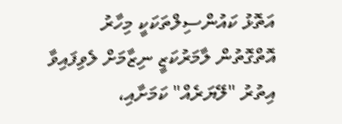އަތޮޅު ކައުންސިލްތަކަކީ މިހާރު އޮތްގޮތުން ލާމަރުކަޒީ ނިޒާމަށް ލެވިފައިވާ އިތުރު "ލޭޔަރެއް" ކަމަށާއި،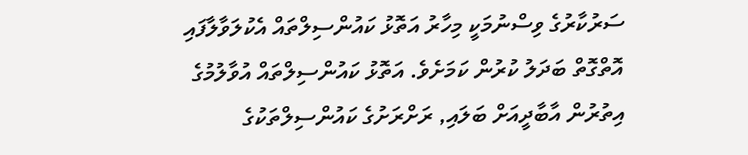ސަރުކާރުގެ ވިސްނުމަކީ މިހާރު އަތޮޅު ކައުންސިލްތައް އެކުލަވާލާފައި އޮތްގޮތް ބަދަލު ކުރުން ކަމަށެވެ. އަތޮޅު ކައުންސިލްތައް އުވާލުމުގެ އިތުރުން އާބާދީއަށް ބަލައި, ރަށްރަށުގެ ކައުންސިލްތަކުގެ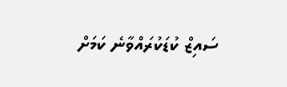ސައިޒް ކުޑަކުރައްވާނެ ކަމަށް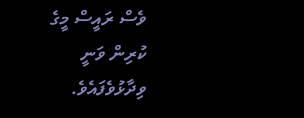ވެސް ރައީސް މީގެ ކުރިން ވަނީ ވިދާޅުވެފައެވެ.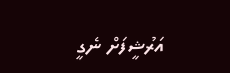އަރުޝީފަށް ނެގީ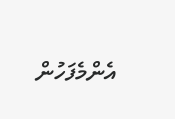އެންމެފަހުން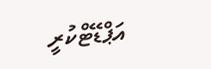އަޕްޑޭޓްކުރީ